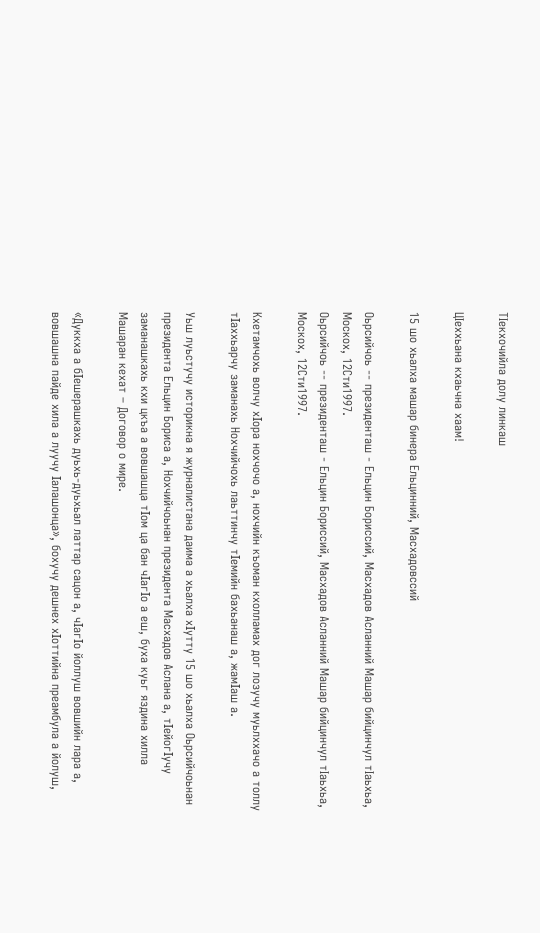ТIекхочийла долу линкаш

ЦIеххьана кхаьчна хаам!

15 шо хьалха машар бинера Ельцинний, Масхадовссий

Оьрсийчоь -- президенташ - Ельцин Бориссий, Масхадов Асланний Машар бийцинчул тIаьхьа, Москох, 12Сти1997.
Оьрсийчоь -- президенташ - Ельцин Бориссий, Масхадов Асланний Машар бийцинчул тIаьхьа, Москох, 12Сти1997.

Кхетамчохь волчу хΙора нохчочо а, нохчийн къоман кхолламах дог лозучу муьлххачо а толлу тΙаххьарчу заманахь Нохчийчохь лаьттинчу тΙемийн бахьанаш а, жамΙаш а.

Уьш луьстучу историкна я журналистана даима а хьалха хΙутту 15 шо хьалха Оьрсийчоьнан президента Ельцин Бориса а, Нохчийчоьнан президента Масхадов Аслана а, тΙейогΙучу заманашкахь кхи цкъа а вовшашца тΙом ца бан чΙагΙо а еш, буха куьг яздина хилла Машаран кехат – Договор о мире.

«Дуккха а бΙешерашкахь дуьхь-дуьхьал латтар сацон а, чΙагΙо йоллуш вовшийн лара а, вовшашна пайде хила а луучу Ιалашонца», бохучу дешнех хΙоттийна преамбула а йолуш,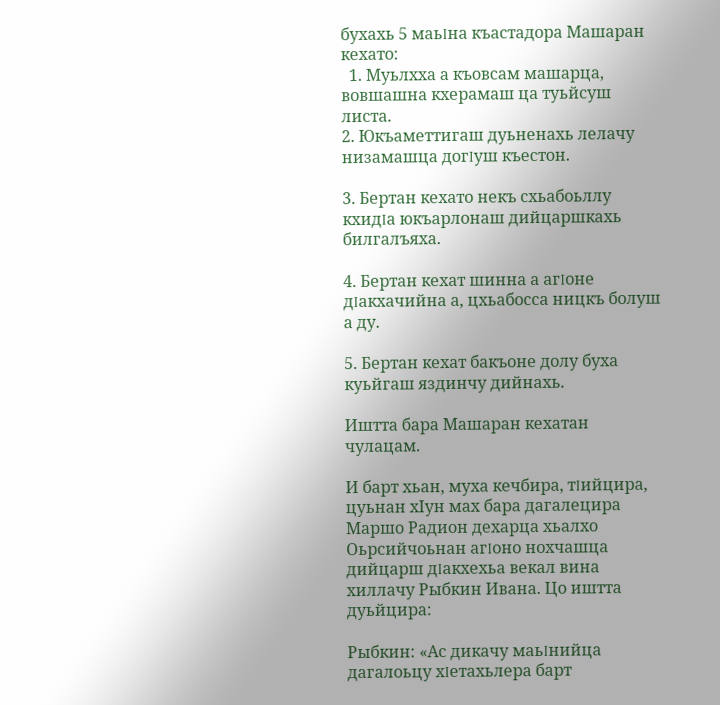бухахь 5 маьΙна къастадора Машаран кехато:
  1. Муьлхха а къовсам машарца, вовшашна кхерамаш ца туьйсуш листа.
2. Юкъаметтигаш дуьненахь лелачу низамашца догΙуш къестон.

3. Бертан кехато некъ схьабоьллу кхидΙа юкъарлонаш дийцаршкахь билгалъяха.

4. Бертан кехат шинна а агΙоне дΙакхачийна а, цхьабосса ницкъ болуш а ду.

5. Бертан кехат бакъоне долу буха куьйгаш яздинчу дийнахь.

Иштта бара Машаран кехатан чулацам.

И барт хьан, муха кечбира, тΙийцира, цуьнан хIун мах бара дагалецира Маршо Радион дехарца хьалхо Оьрсийчоьнан агΙоно нохчашца дийцарш дΙакхехьа векал вина хиллачу Рыбкин Ивана. Цо иштта дуьйцира:

Рыбкин: «Ас дикачу маьΙнийца дагалоьцу хΙетахьлера барт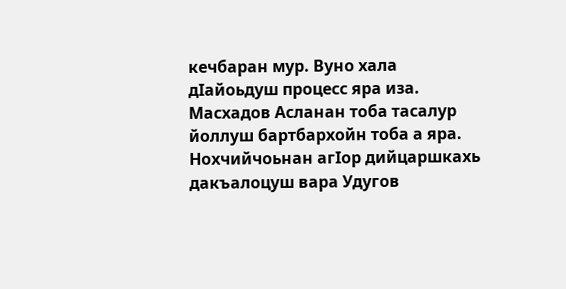кечбаран мур. Вуно хала дΙайоьдуш процесс яра иза. Масхадов Асланан тоба тасалур йоллуш бартбархойн тоба а яра. Нохчийчоьнан агΙор дийцаршкахь дакъалоцуш вара Удугов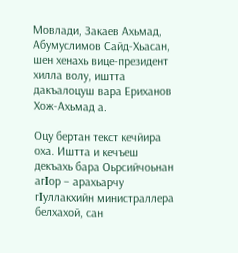Мовлади, Закаев Ахьмад, Абумуслимов Сайд-Хьасан, шен хенахь вице-президент хилла волу, иштта дакъалоцуш вара Ериханов Хож-Ахьмад а.

Оцу бертан текст кечйира оха. Иштта и кечъеш декъахь бара Оьрсийчоьнан агΙор – арахьарчу гΙуллакхийн министраллера белхахой, сан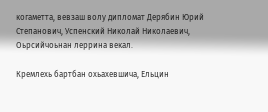когаметта, вевзаш волу дипломат Дерябин Юрий Степанович, Успенский Николай Николаевич, Оьрсийчоьнан леррина векал.

Кремлехь бартбан охьахевшича, Ельцин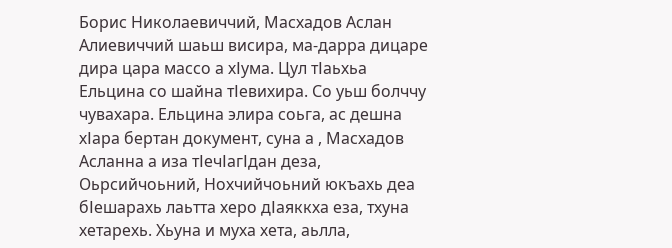Борис Николаевиччий, Масхадов Аслан Алиевиччий шаьш висира, ма-дарра дицаре дира цара массо а хΙума. Цул тΙаьхьа Ельцина со шайна тΙевихира. Со уьш болччу чувахара. Ельцина элира соьга, ас дешна хΙара бертан документ, суна а , Масхадов Асланна а иза тΙечΙагΙдан деза, Оьрсийчоьний, Нохчийчоьний юкъахь деа бΙешарахь лаьтта херо дΙаяккха еза, тхуна хетарехь. Хьуна и муха хета, аьлла,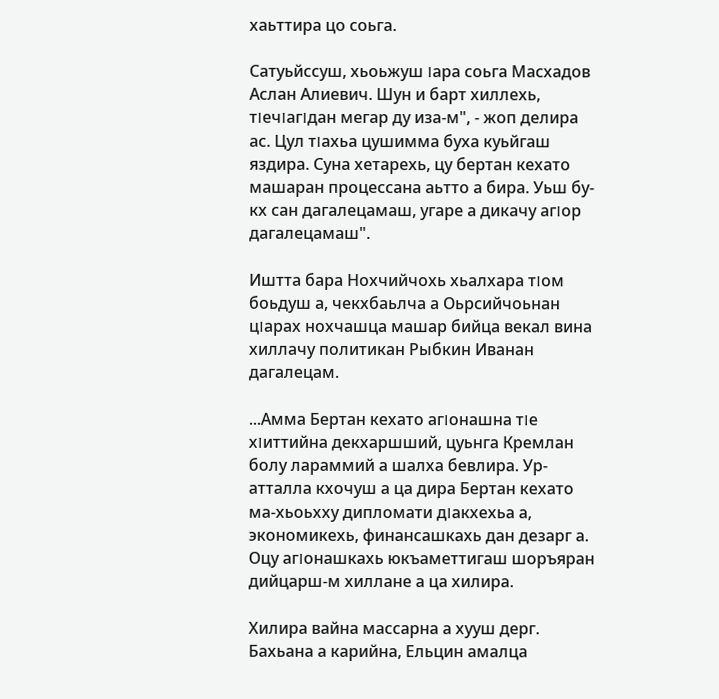хаьттира цо соьга.

Сатуьйссуш, хьоьжуш Ιара соьга Масхадов Аслан Алиевич. Шун и барт хиллехь, тΙечΙагΙдан мегар ду иза-м", - жоп делира ас. Цул тΙахьа цушимма буха куьйгаш яздира. Суна хетарехь, цу бертан кехато машаран процессана аьтто а бира. Уьш бу-кх сан дагалецамаш, угаре а дикачу агΙор дагалецамаш".

Иштта бара Нохчийчохь хьалхара тΙом боьдуш а, чекхбаьлча а Оьрсийчоьнан цΙарах нохчашца машар бийца векал вина хиллачу политикан Рыбкин Иванан дагалецам.

...Амма Бертан кехато агΙонашна тΙе хΙиттийна декхаршший, цуьнга Кремлан болу лараммий а шалха бевлира. Ур-атталла кхочуш а ца дира Бертан кехато ма-хьоьхху дипломати дΙакхехьа а, экономикехь, финансашкахь дан дезарг а. Оцу агΙонашкахь юкъаметтигаш шоръяран дийцарш-м хиллане а ца хилира.

Хилира вайна массарна а хууш дерг. Бахьана а карийна, Ельцин амалца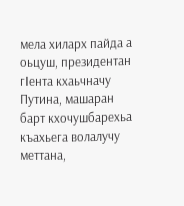мела хиларх пайда а оьцуш, президентан гΙента кхаьчначу Путина, машаран барт кхочушбарехьа къахьега волалучу меттана,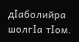дΙаболийра шолгΙа тΙом.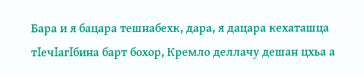Бара и я бацара тешнабехк, дара, я дацара кехаташца тΙечΙагΙбина барт бохор, Кремло деллачу дешан цхьа а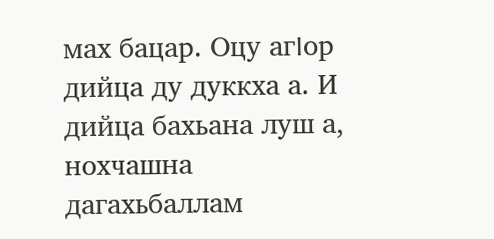мах бацар. Оцу агΙор дийца ду дуккха а. И дийца бахьана луш а, нохчашна дагахьбаллам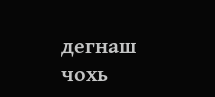дегнаш чохь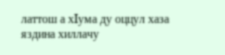латтош а хΙума ду оццул хаза яздина хиллачу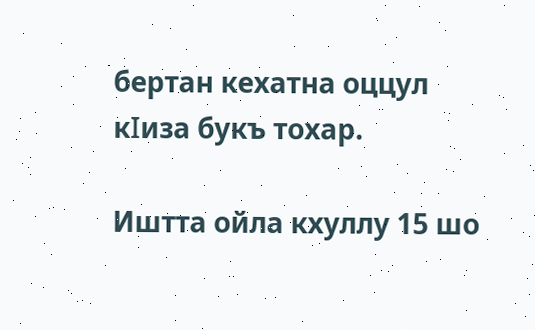бертан кехатна оццул кΙиза букъ тохар.

Иштта ойла кхуллу 15 шо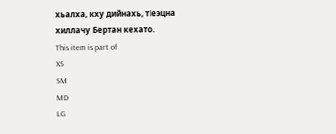хьалха, кху дийнахь, тΙеэцна хиллачу Бертан кехато.
This item is part of
XS
SM
MD
LG